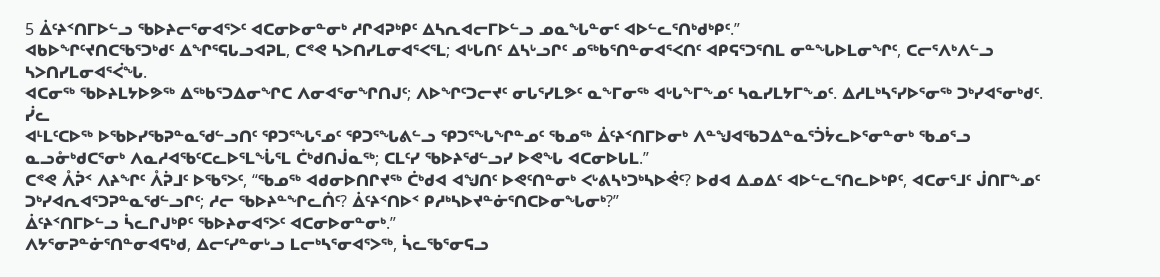5 ᐄᑦᔨᑉᑎᒥᐅᓪᓗ ᖃᐅᔨᓕᕐᓂᐊᕐᐳᑦ ᐊᑕᓂᐅᓂᓐᓂᒃ ᓱᒋᐊᕈᒃᑭᑦ ᐃᓴᕆᐊᓕᒥᐅᓪᓗ ᓄᓇᖓᓐᓂᑦ ᐊᐅᓪᓚᕐᑎᒃᑯᒃᑭᑦ.”
ᐊᑲᐅᖏᑦᔪᑎᑕᖃᕐᑐᒃᑯᑦ ᐃᖏᕐᕋᒐᓗᐊᕈᒪ, ᑕᕝᕙ ᓴᐳᑎᓯᒪᓂᐊᕐᐸᕐᒪ; ᐊᒡᒐᑎᑦ ᐃᓴᒡᓗᒋᑦ ᓄᖅᑲᕐᑎᓐᓂᐊᕐᐸᑎᑦ ᐊᑭᕋᕐᑐᕐᑎᒪ ᓂᓐᖓᐅᒪᓂᖏᑦ, ᑕᓕᕐᐱᒃᐱᓪᓗ ᓴᐳᑎᓯᒪᓂᐊᕐᐹᖓ.
ᐊᑕᓂᖅ ᖃᐅᔨᒪᔭᐅᕗᖅ ᐃᖅᑲᕐᑐᐃᓂᖏᑕ ᐱᓂᐊᕐᓂᖏᑎᒍᑦ; ᐱᐅᖏᑦᑐᓕᔪᑦ ᓂᒐᕐᓯᒪᕗᑦ ᓇᖕᒥᓂᖅ ᐊᒡᒐᖕᒥᖕᓄᑦ ᓴᓇᓯᒪᔭᒥᖕᓄᑦ. ᐃᓱᒪᒃᓴᕐᓯᐅᕐᓂᖅ ᑐᒃᓯᐊᕐᓂᒃᑯᑦ. ᓰᓚ
ᐊᒻᒪᑦᑕᐅᖅ ᐅᖃᐅᓯᖃᕈᓐᓇᖁᓪᓗᑎᑦ ᕿᑐᕐᖓᕐᓄᑦ ᕿᑐᕐᖓᕕᓪᓗ ᕿᑐᕐᖓᖏᓐᓄᑦ ᖃᓄᖅ ᐄᑦᔨᑉᑎᒥᐅᓂᒃ ᐱᓐᖑᐊᖃᑐᐃᓐᓇᕐᑑᔮᓚᐅᕐᓂᓐᓂᒃ ᖃᓄᕐᓗ ᓇᓗᓁᒃᑯᑕᕐᓂᒃ ᐱᓇᓱᐊᖃᑦᑕᓚᐅᕐᒪᖔᕐᒪ ᑖᒃᑯᑎᒎᓇᖅ; ᑕᒪᑦᓯ ᖃᐅᔨᖁᓪᓗᓯ ᐅᕙᖓ ᐊᑕᓂᐅᒐᒪ.”
ᑕᕝᕙ ᐰᕉᑉ ᐱᔨᖏᑦ ᐰᕉᒧᑦ ᐅᖃᕐᐳᑦ, “ᖃᓄᖅ ᐊᑯᓂᐅᑎᒋᔪᖅ ᑖᒃᑯᐊ ᐊᖑᑎᑦ ᐅᕙᑦᑎᓐᓂᒃ ᐸᒡᕕᓴᒃᑐᒃᓴᐅᕚᑦ? ᐅᑯᐊ ᐃᓄᐃᑦ ᐊᐅᓪᓚᕐᑎᓚᐅᒃᑭᑦ, ᐊᑕᓂᕐᒧᑦ ᒎᑎᒥᖕᓄᑦ ᑐᒃᓯᐊᕆᐊᕐᑐᕈᓐᓇᖁᓪᓗᒋᑦ; ᓱᓕ ᖃᐅᔨᓐᖏᓚᑏᑦ? ᐄᑦᔨᑉᑎᐅᑉ ᑭᓱᒃᓴᐅᔪᓐᓃᕐᑎᑕᐅᓂᖓᓂᒃ?”
ᐄᑦᔨᑉᑎᒥᐅᓪᓗ ᓵᓚᒋᒍᒃᑭᑦ ᖃᐅᔨᓂᐊᕐᐳᑦ ᐊᑕᓂᐅᓂᓐᓂᒃ.”
ᐱᔭᕐᓂᕈᓐᓃᕐᑎᓐᓂᐊᕋᒃᑯ, ᐃᓕᑦᓯᓐᓂᒡᓗ ᒪᓕᒃᓴᕐᓂᐊᕐᐳᖅ, ᓵᓚᖃᕐᓂᕋᓗ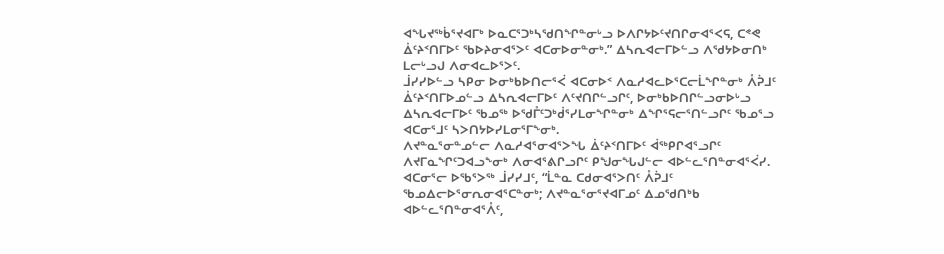ᐊᖓᔪᖅᑳᕐᔪᐊᒥᒃ ᐅᓇᑕᕐᑐᒃᓴᖁᑎᖏᓐᓂᒡᓗ ᐅᐱᒋᔭᐅᑦᔪᑎᒋᓂᐊᕐᐸᕋ, ᑕᕝᕙ ᐄᑦᔨᑉᑎᒥᐅᑦ ᖃᐅᔨᓂᐊᕐᐳᑦ ᐊᑕᓂᐅᓂᓐᓂᒃ.” ᐃᓴᕆᐊᓕᒥᐅᓪᓗ ᐱᖁᔭᐅᓂᑎᒃ ᒪᓕᒡᓗᒍ ᐱᓂᐊᓚᐅᕐᐳᑦ.
ᒨᓯᓯᐅᓪᓗ ᓴᑭᓂ ᐅᓂᒃᑲᐅᑎᓕᕐᐹ ᐊᑕᓂᐅᑉ ᐱᓇᓱᐊᓚᐅᕐᑕᓕᒫᖏᓐᓂᒃ ᐰᕉᒧᑦ ᐄᑦᔨᑉᑎᒥᐅᓄᓪᓗ ᐃᓴᕆᐊᓕᒥᐅᑦ ᐱᑦᔪᑎᒋᓪᓗᒋᑦ, ᐅᓂᒃᑲᐅᑎᒋᓪᓗᓂᐅᒡᓗ ᐃᓴᕆᐊᓕᒥᐅᑦ ᖃᓄᖅ ᐅᖁᒤᑦᑐᒃᑰᕐᓯᒪᓂᖏᓐᓂᒃ ᐃᖏᕐᕋᓕᕐᑎᓪᓗᒋᑦ ᖃᓄᕐᓗ ᐊᑕᓂᕐᒧᑦ ᓴᐳᑎᔭᐅᓯᒪᓂᕐᒥᖕᓂᒃ.
ᐱᔪᓐᓇᕐᓂᓐᓄᓪᓕ ᐱᓇᓱᐊᕐᓂᐊᕐᐳᖓ ᐄᑦᔨᑉᑎᒥᐅᑦ ᐋᖅᑭᒋᐊᕐᓗᒋᑦ ᐱᔪᒥᓇᖏᑦᑐᐊᓗᖕᓂᒃ ᐱᓂᐊᕐᕕᒋᓗᒋᑦ ᑭᖑᓂᖓᒍᓪᓕ ᐊᐅᓪᓚᕐᑎᓐᓂᐊᕐᐹᓯ.
ᐊᑕᓂᕐᓕ ᐅᖃᕐᐳᖅ ᒨᓯᓯᒧᑦ, “ᒫᓐᓇ ᑕᑯᓂᐊᕐᐳᑎᑦ ᐰᕉᒧᑦ ᖃᓄᐃᓕᐅᕐᓂᕆᓂᐊᕐᑕᓐᓂᒃ; ᐱᔪᓐᓇᕐᓂᕐᔪᐊᒥᓄᑦ ᐃᓄᖁᑎᒃᑲ ᐊᐅᓪᓚᕐᑎᓐᓂᐊᕐᐰᑦ,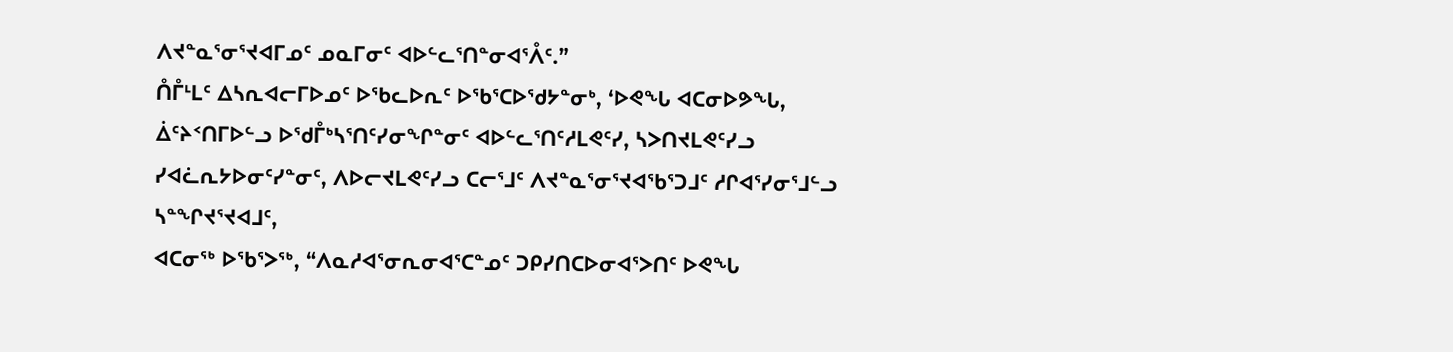ᐱᔪᓐᓇᕐᓂᕐᔪᐊᒥᓄᑦ ᓄᓇᒥᓂᑦ ᐊᐅᓪᓚᕐᑎᓐᓂᐊᕐᐰᑦ.”
ᑍᒤᒻᒪᑦ ᐃᓴᕆᐊᓕᒥᐅᓄᑦ ᐅᖃᓚᐅᕆᑦ ᐅᖃᕐᑕᐅᖁᔭᓐᓂᒃ, ‘ᐅᕙᖓ ᐊᑕᓂᐅᕗᖓ, ᐄᑦᔨᑉᑎᒥᐅᓪᓗ ᐅᖁᒤᒃᓴᕐᑎᑦᓯᓂᖏᓐᓂᑦ ᐊᐅᓪᓚᕐᑎᑦᓱᒪᕙᑦᓯ, ᓴᐳᑎᔪᒪᕙᑦᓯᓗ ᓯᐊᓛᕆᔭᐅᓂᑦᓯᓐᓂᑦ, ᐱᐅᓕᔪᒪᕙᑦᓯᓗ ᑕᓕᕐᒧᑦ ᐱᔪᓐᓇᕐᓂᕐᔪᐊᖃᕐᑐᒧᑦ ᓱᒋᐊᕐᓯᓂᕐᒧᓪᓗ ᓴᓐᖏᔪᕐᔪᐊᒧᑦ,
ᐊᑕᓂᖅ ᐅᖃᕐᐳᖅ, “ᐱᓇᓱᐊᕐᓂᕆᓂᐊᕐᑕᓐᓄᑦ ᑐᑭᓯᑎᑕᐅᓂᐊᕐᐳᑎᑦ ᐅᕙᖓ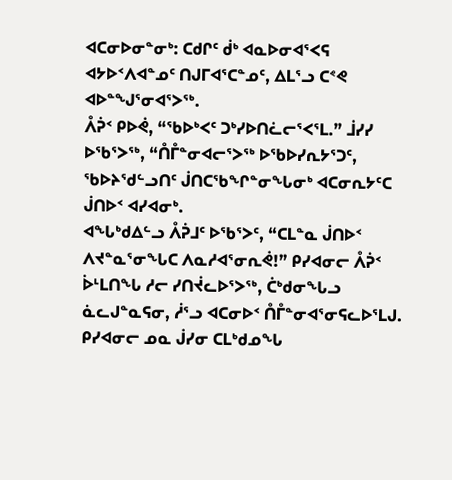ᐊᑕᓂᐅᓂᓐᓂᒃ: ᑕᑯᒋᑦ ᑰᒃ ᐊᓇᐅᓂᐊᕐᐸᕋ ᐊᔭᐅᑉᐱᐊᓐᓄᑦ ᑎᒍᒥᐊᕐᑕᓐᓄᑦ, ᐃᒪᕐᓗ ᑕᕝᕙ ᐊᐅᓐᖑᕐᓂᐊᕐᐳᖅ.
ᐰᕉᑉ ᑭᐅᕚ, “ᖃᐅᒃᐸᑦ ᑐᒃᓯᐅᑎᓛᓕᕐᐸᕐᒪ.” ᒨᓯᓯ ᐅᖃᕐᐳᖅ, “ᑍᒤᓐᓂᐊᓕᕐᐳᖅ ᐅᖃᐅᓯᕆᔭᕐᑐᑦ, ᖃᐅᔨᖁᓪᓗᑎᑦ ᒎᑎᑕᖃᖏᓐᓂᖓᓂᒃ ᐊᑕᓂᕆᔭᑦᑕ ᒎᑎᐅᑉ ᐊᓯᐊᓂᒃ.
ᐊᖓᒃᑯᐃᓪᓗ ᐰᕉᒧᑦ ᐅᖃᕐᐳᑦ, “ᑕᒪᓐᓇ ᒎᑎᐅᑉ ᐱᔪᓐᓇᕐᓂᖓᑕ ᐱᓇᓱᐊᕐᓂᕆᕚ!” ᑭᓯᐊᓂᓕ ᐰᕉᑉ ᐆᒻᒪᑎᖓ ᓱᓕ ᓯᑎᔫᓚᐅᕐᐳᖅ, ᑖᒃᑯᓂᖓᓗ ᓈᓚᒍᓐᓇᕋᓂ, ᓲᕐᓗ ᐊᑕᓂᐅᑉ ᑍᒤᓐᓂᐊᕐᓂᕋᓚᐅᕐᒪᒍ.
ᑭᓯᐊᓂᓕ ᓄᓇ ᒎᓯᓂ ᑕᒪᒃᑯᓄᖓ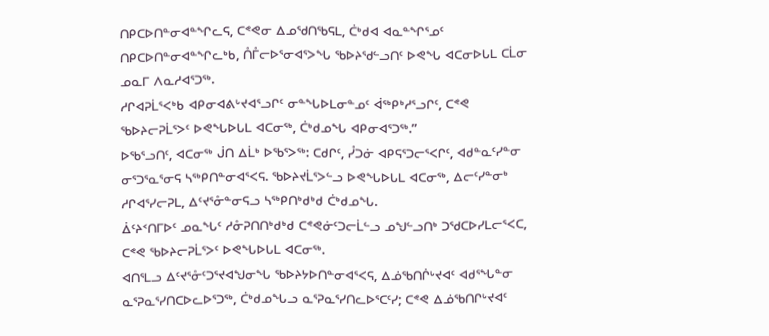ᑎᑭᑕᐅᑎᓐᓂᐊᓐᖏᓚᕋ, ᑕᕝᕙᓂ ᐃᓄᖁᑎᖃᕋᒪ, ᑖᒃᑯᐊ ᐊᓇᓐᖏᕐᓄᑦ ᑎᑭᑕᐅᑎᓐᓂᐊᓐᖏᓚᒃᑲ, ᑍᒤᓕᐅᕐᓂᐊᕐᐳᖓ ᖃᐅᔨᖁᓪᓗᑎᑦ ᐅᕙᖓ ᐊᑕᓂᐅᒐᒪ ᑕᒫᓂ ᓄᓇᒥ ᐱᓇᓱᐊᕐᑐᖅ.
ᓱᒋᐊᕈᒫᕐᐸᒃᑲ ᐊᑭᓂᐊᕕᒡᔪᐊᕐᓗᒋᑦ ᓂᓐᖓᐅᒪᓂᓐᓄᑦ ᐋᖅᑭᒃᓱᕐᓗᒋᑦ, ᑕᕝᕙ ᖃᐅᔨᓕᕈᒫᕐᐳᑦ ᐅᕙᖓᐅᒐᒪ ᐊᑕᓂᖅ, ᑖᒃᑯᓄᖓ ᐊᑭᓂᐊᕐᑐᖅ.”
ᐅᖃᕐᓗᑎᑦ, ᐊᑕᓂᖅ ᒎᑎ ᐃᒫᒃ ᐅᖃᕐᐳᖅ: ᑕᑯᒋᑦ, ᓮᑐᓃ ᐊᑭᕋᕐᑐᓕᕐᐸᒋᑦ, ᐊᑯᓐᓇᑦᓯᓐᓂ ᓂᕐᑐᕐᓇᕐᓂᕋ ᓴᖅᑭᑎᓐᓂᐊᕐᐸᕋ. ᖃᐅᔨᔪᒫᕐᐳᓪᓗ ᐅᕙᖓᐅᒐᒪ ᐊᑕᓂᖅ, ᐃᓕᑦᓯᓐᓂᒃ ᓱᒋᐊᕐᓯᓕᕈᒪ, ᐃᑦᔪᕐᓁᓐᓂᕋᓗ ᓴᖅᑭᑎᒃᑯᒃᑯ ᑖᒃᑯᓄᖓ.
ᐄᑦᔨᑉᑎᒥᐅᑦ ᓄᓇᖓᑦ ᓱᓁᕈᑎᑎᒃᑯᒃᑯ ᑕᕝᕙᓃᑦᑐᓕᒫᓪᓗ ᓄᖑᓪᓗᑎᒃ ᑐᖁᑕᐅᓯᒪᓕᕐᐸᑕ, ᑕᕝᕙ ᖃᐅᔨᓕᕈᒫᕐᐳᑦ ᐅᕙᖓᐅᒐᒪ ᐊᑕᓂᖅ.
ᐊᑎᕐᒪᓗ ᐃᑦᔪᕐᓁᑦᑐᕐᔪᐊᖑᓂᖓ ᖃᐅᔨᔭᐅᑎᓐᓂᐊᕐᐸᕋ, ᐃᓅᖃᑎᒌᒡᔪᐊᑦ ᐊᑯᕐᖓᓐᓂ ᓇᕐᕈᓇᕐᓯᑎᑕᐅᓚᐅᕐᑐᖅ, ᑖᒃᑯᓄᖓᓗ ᓇᕐᕈᓇᕐᓯᑎᓚᐅᕐᑕᑦᓯ; ᑕᕝᕙ ᐃᓅᖃᑎᒋᒡᔪᐊᑦ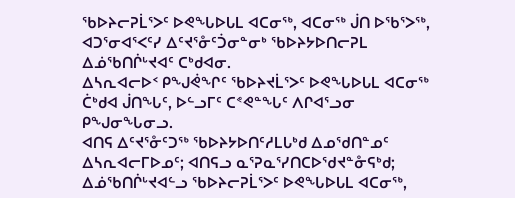ᖃᐅᔨᓕᕈᒫᕐᐳᑦ ᐅᕙᖓᐅᒐᒪ ᐊᑕᓂᖅ, ᐊᑕᓂᖅ ᒎᑎ ᐅᖃᕐᐳᖅ, ᐊᑐᕐᓂᐊᕐᐸᑦᓯ ᐃᑦᔪᕐᓁᑦᑑᓂᓐᓂᒃ ᖃᐅᔨᔭᐅᑎᓕᕈᒪ ᐃᓅᖃᑎᒌᒡᔪᐊᑦ ᑕᒃᑯᐊᓂ.
ᐃᓴᕆᐊᓕᐅᑉ ᑭᖑᕚᖏᑦ ᖃᐅᔨᔪᒫᕐᐳᑦ ᐅᕙᖓᐅᒐᒪ ᐊᑕᓂᖅ ᑖᒃᑯᐊ ᒎᑎᖓᑦ, ᐅᓪᓗᒥᑦ ᑕᕝᕙᓐᖓᑦ ᐱᒋᐊᕐᓗᓂ ᑭᖑᓂᖓᓂᓗ.
ᐊᑎᕋ ᐃᑦᔪᕐᓁᑦᑐᖅ ᖃᐅᔨᔭᐅᑎᑦᓱᒪᒐᒃᑯ ᐃᓄᖁᑎᓐᓄᑦ ᐃᓴᕆᐊᓕᒥᐅᓄᑦ; ᐊᑎᕋᓗ ᓇᕐᕈᓇᕐᓯᑎᑕᐅᖁᔪᓐᓁᕋᒃᑯ; ᐃᓅᖃᑎᒌᒡᔪᐊᓪᓗ ᖃᐅᔨᓕᕈᒫᕐᐳᑦ ᐅᕙᖓᐅᒐᒪ ᐊᑕᓂᖅ,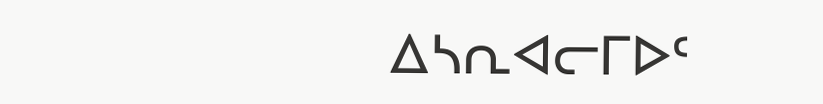ᐃᓴᕆᐊᓕᒥᐅᑦ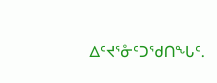ᐃᑦᔪᕐᓁᑦᑐᖁᑎᖓᑦ.